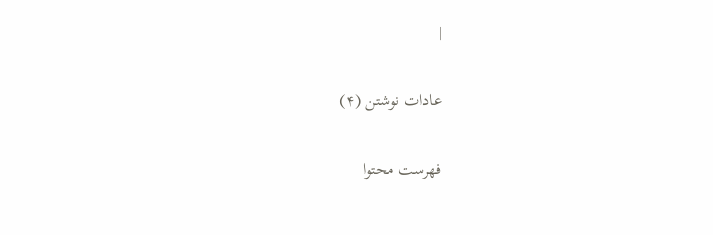|

عادات نوشتن (۴)

فهرست محتوا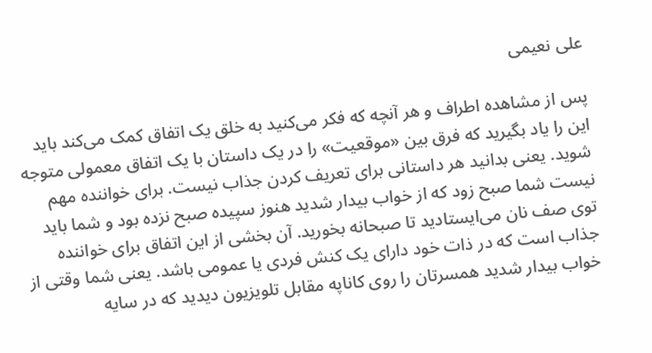علی نعیمی

پس از مشاهده اطراف و هر آنچه که فکر می‌کنید به خلق یک اتفاق کمک می‌کند باید این را یاد بگیرید که فرق بین «موقعیت» را در یک داستان با یک اتفاق معمولی متوجه شوید. یعنی بدانید هر داستانی برای تعریف کردن جذاب نیست. برای خواننده مهم نیست شما صبح زود که از خواب بیدار شدید هنوز سپیده صبح نزده بود و شما باید توی صف نان می‌ایستادید تا صبحانه بخورید. آن بخشی از این اتفاق برای خواننده جذاب است که در ذات خود دارای یک کنش فردی یا عمومی باشد. یعنی شما وقتی از خواب بیدار شدید همسرتان را روی کاناپه مقابل تلویزیون دیدید که در سایه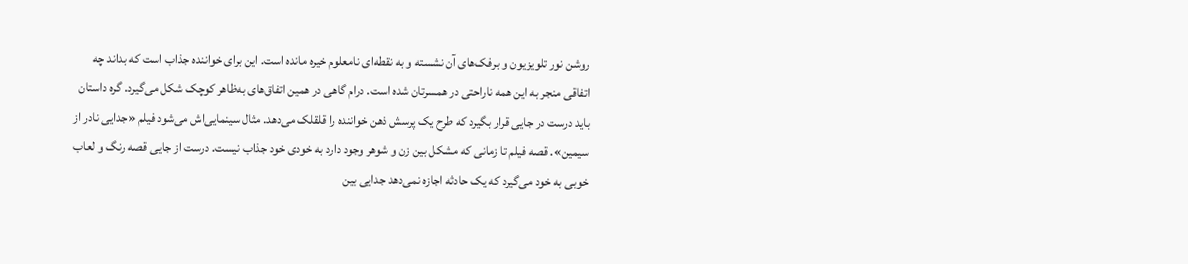روشن نور تلویزیون و برفک‌های آن نشسته و به نقطه‌ای نامعلوم خیره مانده است. این برای خواننده جذاب است که بداند چه اتفاقی منجر به این همه ناراحتی در همسرتان شده است. درام گاهی در همین اتفاق‌های به‌ظاهر کوچک شکل می‌گیرد. گره داستان باید درست در جایی قرار بگیرد که طرح یک پرسش ذهن خواننده را قلقلک می‌دهد. مثال سینمایی‌اش می‌شود فیلم «جدایی نادر از سیمین». قصه فیلم تا زمانی که مشکل بین زن و شوهر وجود دارد به خودی خود جذاب نیست. درست از جایی قصه رنگ و لعاب خوبی به خود می‌گیرد که یک حادثه اجازه نمی‌دهد جدایی بین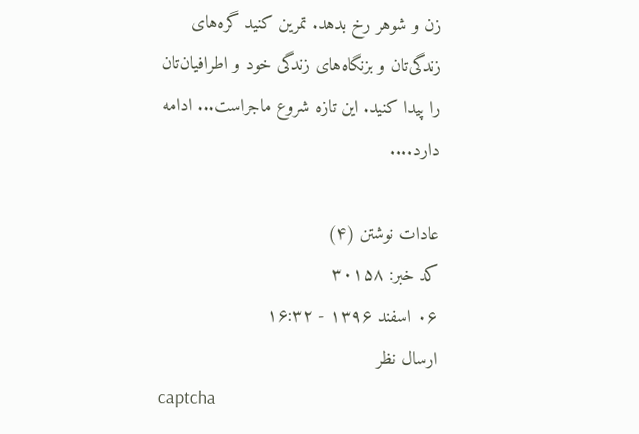زن و شوهر رخ بدهد. تمرین کنید گره‌های زندگی‌تان و بزنگاه‌های زندگی خود و اطرافیان‌تان را پیدا کنید. این تازه شروع ماجراست... ادامه دارد....

عادات نوشتن (۴)
کد خبر: ۳۰۱۵۸
۰۶ اسفند ۱۳۹۶ - ۱۶:۳۲
ارسال نظر
captcha